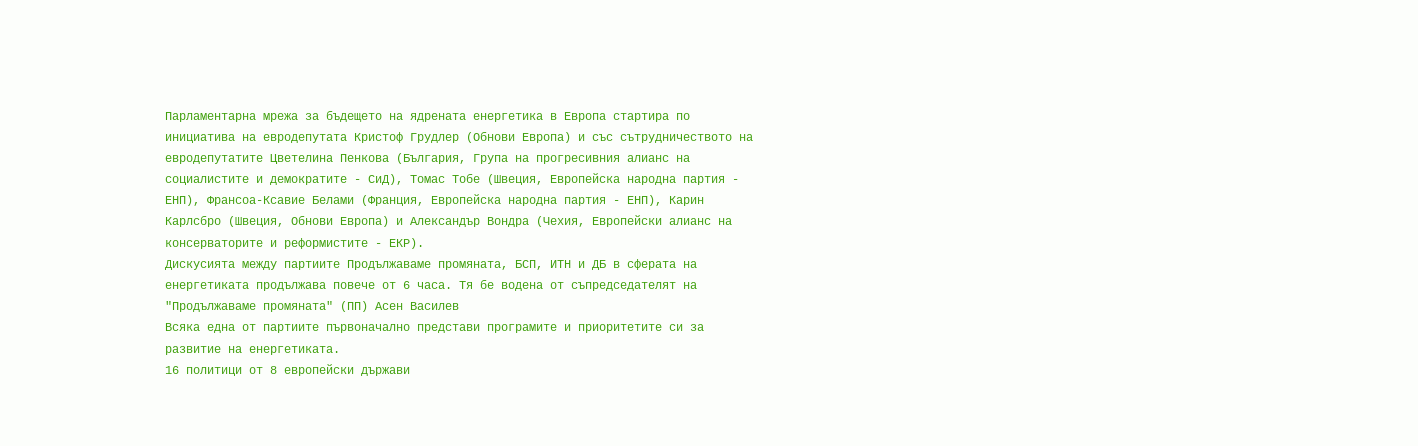Парламентарна мрежа за бъдещето на ядрената енергетика в Европа стартира по инициатива на евродепутата Кристоф Грудлер (Обнови Европа) и със сътрудничеството на евродепутатите Цветелина Пенкова (България, Група на прогресивния алианс на социалистите и демократите - СиД), Томас Тобе (Швеция, Европейска народна партия - ЕНП), Франсоа-Ксавие Белами (Франция, Европейска народна партия - ЕНП), Карин Карлсбро (Швеция, Обнови Европа) и Александър Вондра (Чехия, Европейски алианс на консерваторите и реформистите - ЕКР).
Дискусията между партиите Продължаваме промяната, БСП, ИТН и ДБ в сферата на енергетиката продължава повече от 6 часа. Тя бе водена от съпредседателят на "Продължаваме промяната" (ПП) Асен Василев
Всяка една от партиите първоначално представи програмите и приоритетите си за развитие на енергетиката.
16 политици от 8 европейски държави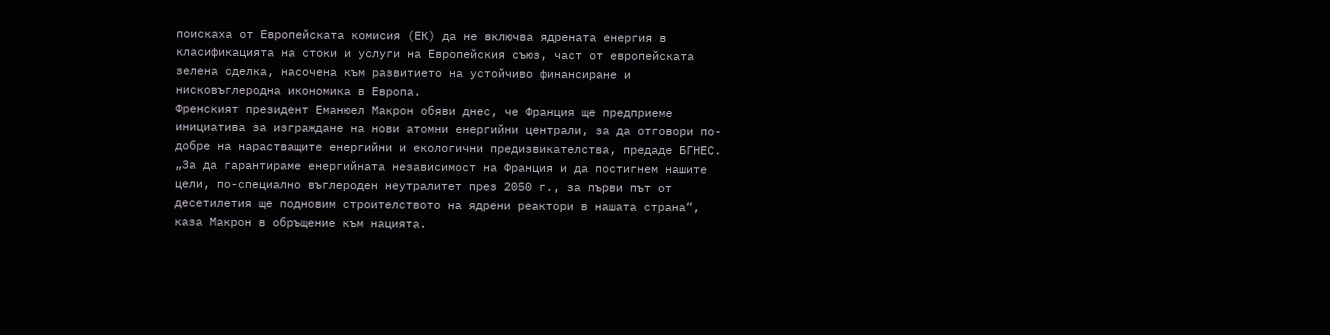поискаха от Европейската комисия (ЕК) да не включва ядрената енергия в класификацията на стоки и услуги на Европейския съюз, част от европейската зелена сделка, насочена към развитието на устойчиво финансиране и нисковъглеродна икономика в Европа.
Френският президент Еманюел Макрон обяви днес, че Франция ще предприеме инициатива за изграждане на нови атомни енергийни централи, за да отговори по-добре на нарастващите енергийни и екологични предизвикателства, предаде БГНЕС.
„За да гарантираме енергийната независимост на Франция и да постигнем нашите цели, по-специално въглероден неутралитет през 2050 г., за първи път от десетилетия ще подновим строителството на ядрени реактори в нашата страна“, каза Макрон в обръщение към нацията.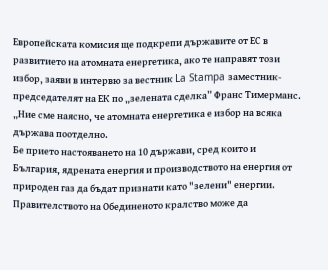Европейската комисия ще подкрепи държавите от ЕС в развитието на атомната енергетика, ако те направят този избор, заяви в интервю за вестник La Stampa заместник-председателят на ЕК по „зелената сделка” Франс Тимерманс.
„Ние сме наясно, че атомната енергетика е избор на всяка държава поотделно.
Бе прието настояването на 10 държави, сред които и България, ядрената енергия и производството на енергия от природен газ да бъдат признати като "зелени" енергии.
Правителството на Обединеното кралство може да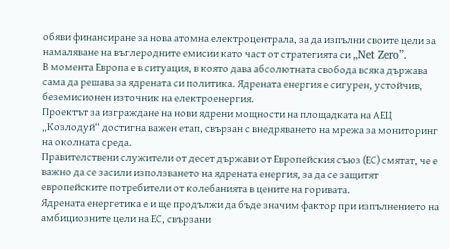обяви финансиране за нова атомна електроцентрала, за да изпълни своите цели за намаляване на въглеродните емисии като част от стратегията си „Net Zero”.
В момента Европа е в ситуация, в която дава абсолютната свобода всяка държава сама да решава за ядрената си политика. Ядрената енергия е сигурен, устойчив, беземисионен източник на електроенергия.
Проектът за изграждане на нови ядрени мощности на площадката на АЕЦ „Козлодуй“ достигна важен етап, свързан с внедряването на мрежа за мониторинг на околната среда.
Правителствени служители от десет държави от Европейския съюз (ЕС) смятат, че е важно да се засили използването на ядрената енергия, за да се защитят европейските потребители от колебанията в цените на горивата.
Ядрената енергетика е и ще продължи да бъде значим фактор при изпълнението на амбициозните цели на ЕС, свързани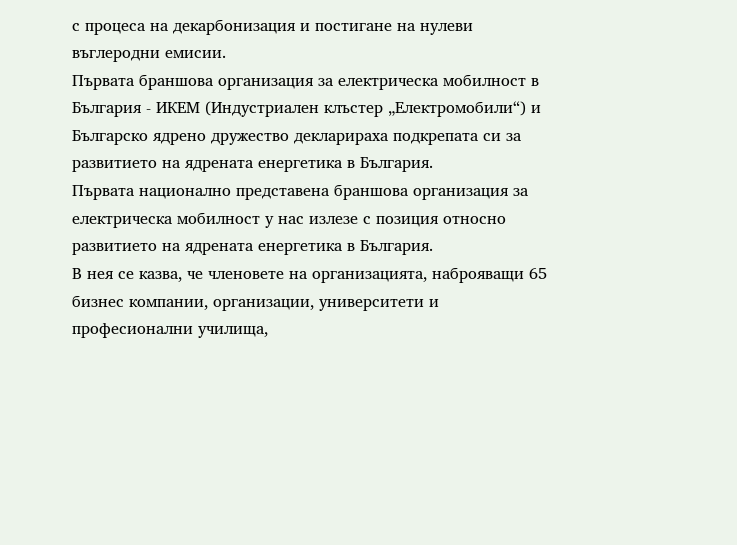с процеса на декарбонизация и постигане на нулеви въглеродни емисии.
Първата браншова организация за електрическа мобилност в България - ИКЕМ (Индустриален клъстер „Електромобили“) и Българско ядрено дружество декларираха подкрепата си за развитието на ядрената енергетика в България.
Първата национално представена браншова организация за електрическа мобилност у нас излезе с позиция относно развитието на ядрената енергетика в България.
В нея се казва, че членовете на организацията, наброяващи 65 бизнес компании, организации, университети и професионални училища,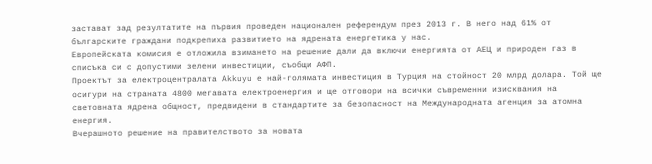застават зад резултатите на първия проведен национален референдум през 2013 г. В него над 61% от българските граждани подкрепиха развитието на ядрената енергетика у нас.
Европейската комисия е отложила взимането на решение дали да включи енергията от АЕЦ и природен газ в списъка си с допустими зелени инвестиции, съобщи АФП.
Проектът за електроцентралата Akkuyu е най-голямата инвестиция в Турция на стойност 20 млрд долара. Той ще осигури на страната 4800 мегавата електроенергия и ще отговори на всички съвременни изисквания на световната ядрена общност, предвидени в стандартите за безопасност на Международната агенция за атомна енергия.
Вчерашното решение на правителството за новата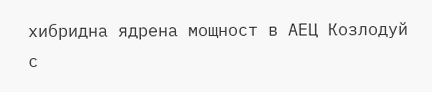хибридна ядрена мощност в АЕЦ Козлодуй с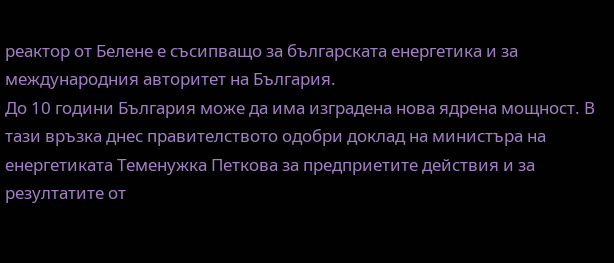реактор от Белене е съсипващо за българската енергетика и за международния авторитет на България.
До 10 години България може да има изградена нова ядрена мощност. В тази връзка днес правителството одобри доклад на министъра на енергетиката Теменужка Петкова за предприетите действия и за резултатите от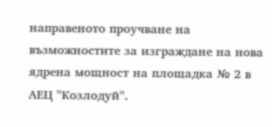направеното проучване на възможностите за изграждане на нова ядрена мощност на площадка № 2 в АЕЦ "Козлодуй".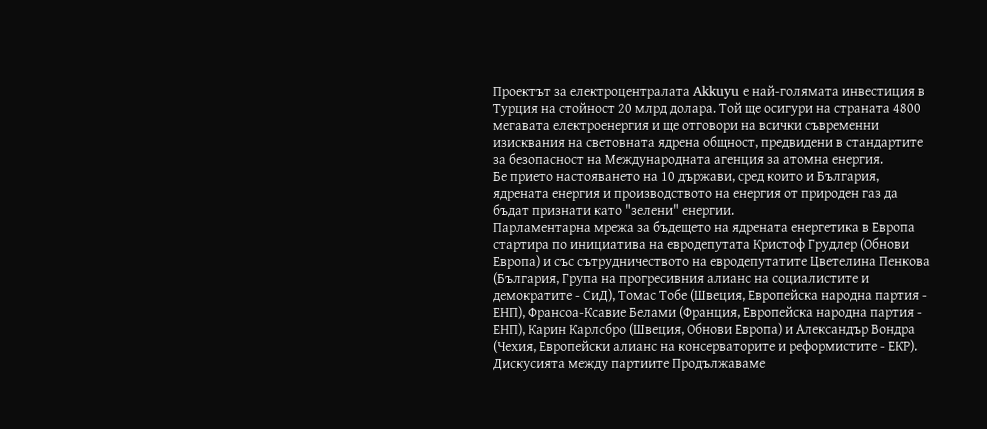Проектът за електроцентралата Akkuyu е най-голямата инвестиция в Турция на стойност 20 млрд долара. Той ще осигури на страната 4800 мегавата електроенергия и ще отговори на всички съвременни изисквания на световната ядрена общност, предвидени в стандартите за безопасност на Международната агенция за атомна енергия.
Бе прието настояването на 10 държави, сред които и България, ядрената енергия и производството на енергия от природен газ да бъдат признати като "зелени" енергии.
Парламентарна мрежа за бъдещето на ядрената енергетика в Европа стартира по инициатива на евродепутата Кристоф Грудлер (Обнови Европа) и със сътрудничеството на евродепутатите Цветелина Пенкова (България, Група на прогресивния алианс на социалистите и демократите - СиД), Томас Тобе (Швеция, Европейска народна партия - ЕНП), Франсоа-Ксавие Белами (Франция, Европейска народна партия - ЕНП), Карин Карлсбро (Швеция, Обнови Европа) и Александър Вондра (Чехия, Европейски алианс на консерваторите и реформистите - ЕКР).
Дискусията между партиите Продължаваме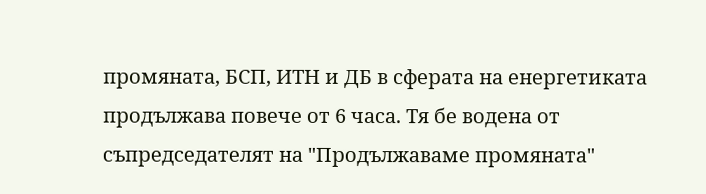промяната, БСП, ИТН и ДБ в сферата на енергетиката продължава повече от 6 часа. Тя бе водена от съпредседателят на "Продължаваме промяната"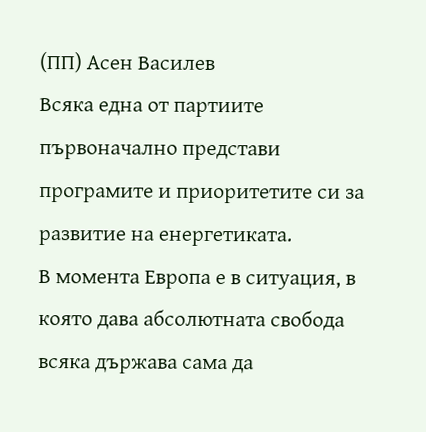(ПП) Асен Василев
Всяка една от партиите първоначално представи програмите и приоритетите си за развитие на енергетиката.
В момента Европа е в ситуация, в която дава абсолютната свобода всяка държава сама да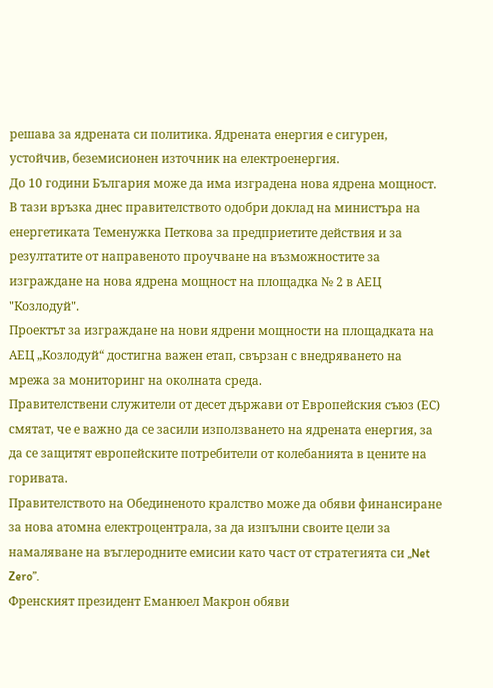решава за ядрената си политика. Ядрената енергия е сигурен, устойчив, беземисионен източник на електроенергия.
До 10 години България може да има изградена нова ядрена мощност. В тази връзка днес правителството одобри доклад на министъра на енергетиката Теменужка Петкова за предприетите действия и за резултатите от направеното проучване на възможностите за изграждане на нова ядрена мощност на площадка № 2 в АЕЦ "Козлодуй".
Проектът за изграждане на нови ядрени мощности на площадката на АЕЦ „Козлодуй“ достигна важен етап, свързан с внедряването на мрежа за мониторинг на околната среда.
Правителствени служители от десет държави от Европейския съюз (ЕС) смятат, че е важно да се засили използването на ядрената енергия, за да се защитят европейските потребители от колебанията в цените на горивата.
Правителството на Обединеното кралство може да обяви финансиране за нова атомна електроцентрала, за да изпълни своите цели за намаляване на въглеродните емисии като част от стратегията си „Net Zero”.
Френският президент Еманюел Макрон обяви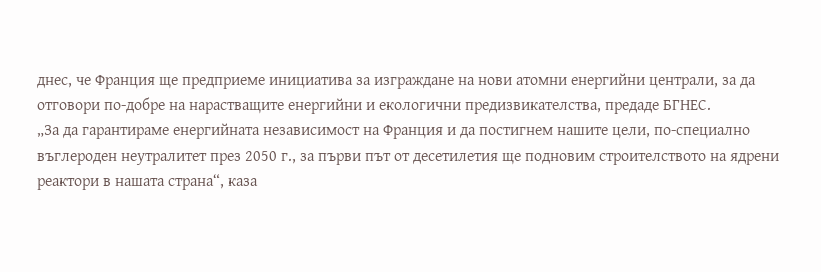днес, че Франция ще предприеме инициатива за изграждане на нови атомни енергийни централи, за да отговори по-добре на нарастващите енергийни и екологични предизвикателства, предаде БГНЕС.
„За да гарантираме енергийната независимост на Франция и да постигнем нашите цели, по-специално въглероден неутралитет през 2050 г., за първи път от десетилетия ще подновим строителството на ядрени реактори в нашата страна“, каза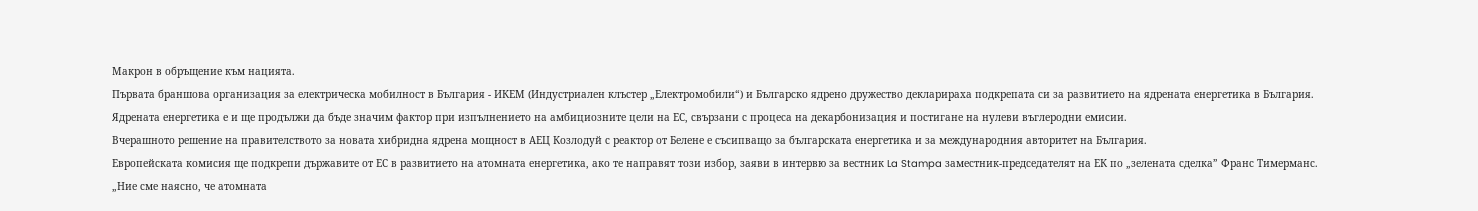Макрон в обръщение към нацията.
Първата браншова организация за електрическа мобилност в България - ИКЕМ (Индустриален клъстер „Електромобили“) и Българско ядрено дружество декларираха подкрепата си за развитието на ядрената енергетика в България.
Ядрената енергетика е и ще продължи да бъде значим фактор при изпълнението на амбициозните цели на ЕС, свързани с процеса на декарбонизация и постигане на нулеви въглеродни емисии.
Вчерашното решение на правителството за новата хибридна ядрена мощност в АЕЦ Козлодуй с реактор от Белене е съсипващо за българската енергетика и за международния авторитет на България.
Европейската комисия ще подкрепи държавите от ЕС в развитието на атомната енергетика, ако те направят този избор, заяви в интервю за вестник La Stampa заместник-председателят на ЕК по „зелената сделка” Франс Тимерманс.
„Ние сме наясно, че атомната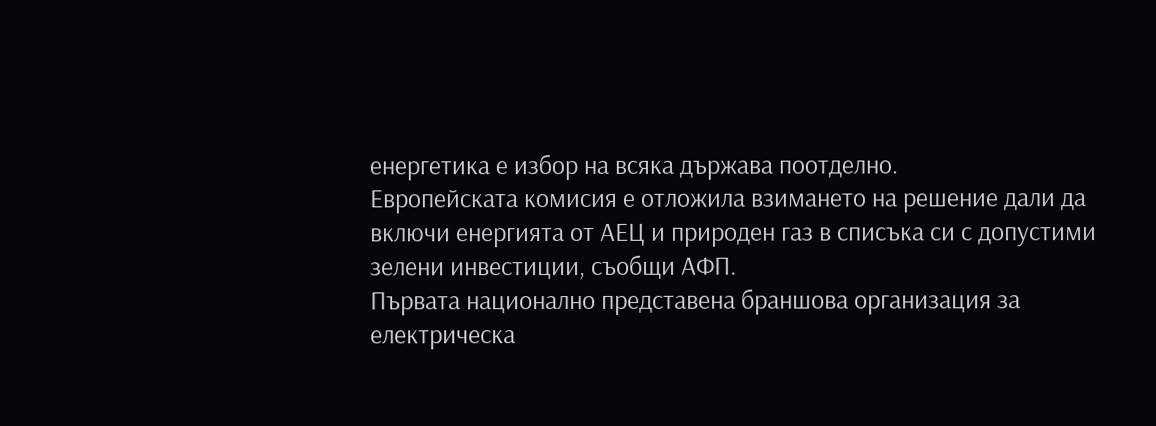енергетика е избор на всяка държава поотделно.
Европейската комисия е отложила взимането на решение дали да включи енергията от АЕЦ и природен газ в списъка си с допустими зелени инвестиции, съобщи АФП.
Първата национално представена браншова организация за електрическа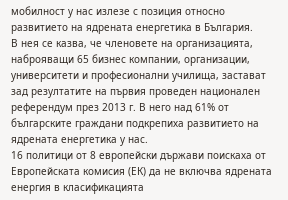мобилност у нас излезе с позиция относно развитието на ядрената енергетика в България.
В нея се казва, че членовете на организацията, наброяващи 65 бизнес компании, организации, университети и професионални училища, застават зад резултатите на първия проведен национален референдум през 2013 г. В него над 61% от българските граждани подкрепиха развитието на ядрената енергетика у нас.
16 политици от 8 европейски държави поискаха от Европейската комисия (ЕК) да не включва ядрената енергия в класификацията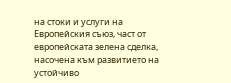на стоки и услуги на Европейския съюз, част от европейската зелена сделка, насочена към развитието на устойчиво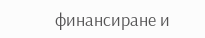финансиране и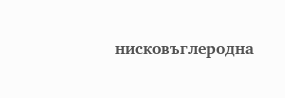нисковъглеродна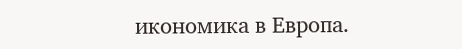икономика в Европа.